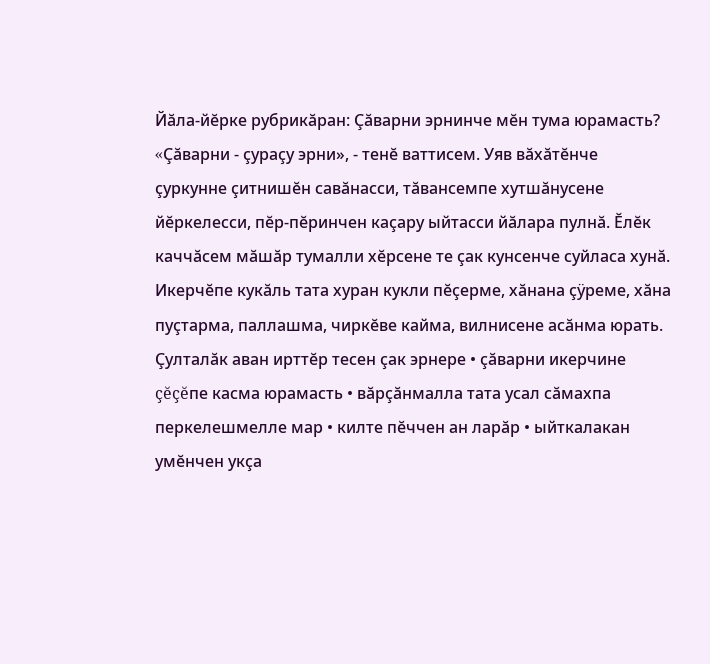Йăла-йĕрке рубрикăран: Çăварни эрнинче мĕн тума юрамасть? «Çăварни - çураçу эрни», - тенĕ ваттисем. Уяв вăхăтĕнче çуркунне çитнишĕн савăнасси, тăвансемпе хутшăнусене йĕркелесси, пĕр-пĕринчен каçару ыйтасси йăлара пулнă. Ĕлĕк каччăсем мăшăр тумалли хĕрсене те çак кунсенче суйласа хунă. Икерчĕпе кукăль тата хуран кукли пĕçерме, хăнана çÿреме, хăна пуçтарма, паллашма, чиркĕве кайма, вилнисене асăнма юрать. Çулталăк аван ирттĕр тесен çак эрнере • çăварни икерчине çĕçĕпе касма юрамасть • вăрçăнмалла тата усал сăмахпа перкелешмелле мар • килте пĕччен ан ларăр • ыйткалакан умĕнчен укçа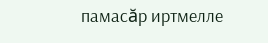памасăр иртмелле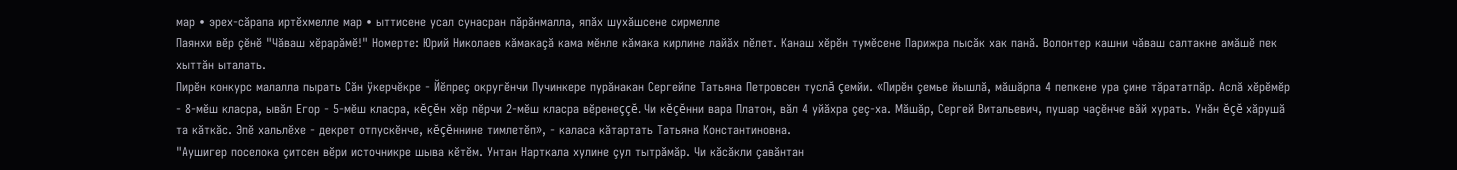мар • эрех-сăрапа иртĕхмелле мар • ыттисене усал сунасран пăрăнмалла, япăх шухăшсене сирмелле
Паянхи вĕр çĕнĕ "Чăваш хĕрарăмĕ!" Номерте: Юрий Николаев кăмакаçă кама мĕнле кăмака кирлине лайăх пĕлет. Канаш хĕрĕн тумĕсене Парижра пысăк хак панă. Волонтер кашни чăваш салтакне амăшĕ пек хыттăн ыталать.
Пирĕн конкурс малалла пырать Сăн ÿкерчĕкре - Йĕпреç округĕнчи Пучинкере пурăнакан Сергейпе Татьяна Петровсен туслă çемйи. «Пирĕн çемье йышлă, мăшăрпа 4 пепкене ура çине тăрататпăр. Аслă хĕрĕмĕр - 8-мĕш класра, ывăл Егор - 5-мĕш класра, кĕçĕн хĕр пĕрчи 2-мĕш класра вĕренеççĕ. Чи кĕçĕнни вара Платон, вăл 4 уйăхра çеç-ха. Мăшăр, Сергей Витальевич, пушар чаçĕнче вăй хурать. Унăн ĕçĕ хăрушă та кăткăс. Эпĕ хальлĕхе - декрет отпускĕнче, кĕçĕннине тимлетĕп», - каласа кăтартать Татьяна Константиновна.
"Аушигер поселока çитсен вĕри источникре шыва кĕтĕм. Унтан Нарткала хулине çул тытрăмăр. Чи кăсăкли çавăнтан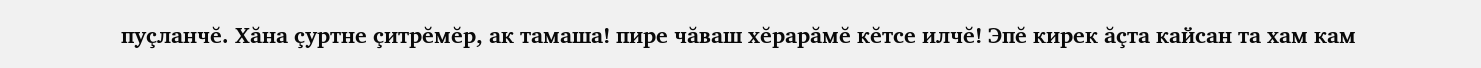пуçланчĕ. Хăна çуртне çитрĕмĕр, ак тамаша! пире чăваш хĕрарăмĕ кĕтсе илчĕ! Эпĕ кирек ăçта кайсан та хам кам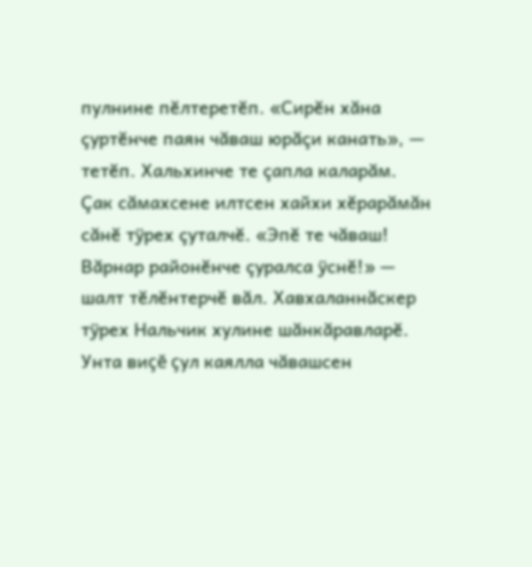пулнине пĕлтеретĕп. «Сирĕн хăна çуртĕнче паян чăваш юрăçи канать», — тетĕп. Хальхинче те çапла каларăм. Çак сăмахсене илтсен хайхи хĕрарăмăн сăнĕ тÿрех çуталчĕ. «Эпĕ те чăваш! Вăрнар районĕнче çуралса ÿснĕ!» — шалт тĕлĕнтерчĕ вăл. Хавхаланнăскер тÿрех Нальчик хулине шăнкăравларĕ. Унта виçĕ çул каялла чăвашсен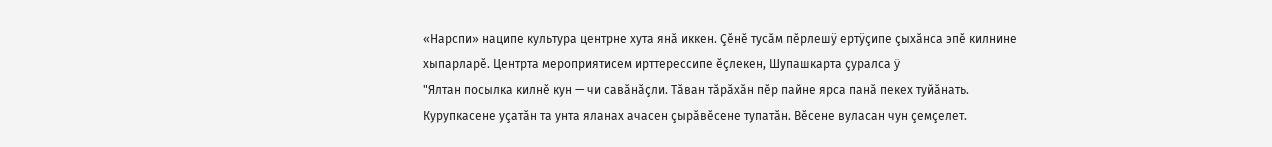«Нарспи» наципе культура центрне хута янă иккен. Çĕнĕ тусăм пĕрлешÿ ертÿçипе çыхăнса эпĕ килнине хыпарларĕ. Центрта мероприятисем ирттерессипе ĕçлекен, Шупашкарта çуралса ÿ
"Ялтан посылка килнĕ кун — чи савăнăçли. Тăван тăрăхăн пĕр пайне ярса панă пекех туйăнать. Курупкасене уçатăн та унта яланах ачасен çырăвĕсене тупатăн. Вĕсене вуласан чун çемçелет.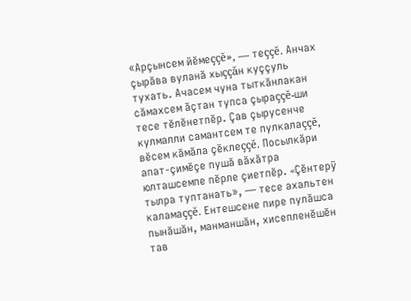«Арçынсем йĕмеççĕ», — теççĕ. Анчах çырăва вуланă хыççăн куççуль тухать. Ачасем чуна тыткăнлакан сăмахсем ăçтан тупса çыраççĕ-ши тесе тĕлĕнетпĕр. Çав çырусенче кулмалли самантсем те пулкалаççĕ, вĕсем кăмăла çĕклеççĕ. Посылкăри апат-çимĕçе пушă вăхăтра юлташсемпе пĕрле çиетпĕр. «Çĕнтерÿ тылра туптанать», — тесе ахальтен каламаççĕ. Ентешсене пире пулăшса пынăшăн, манманшăн, хисепленĕшĕн тав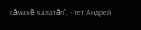сăмахĕ калатăп", - тет Андрей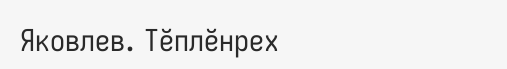Яковлев. Тĕплĕнрех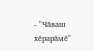- "Чăваш хĕрарăмĕ"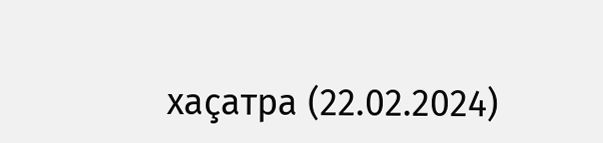хаçатра (22.02.2024)